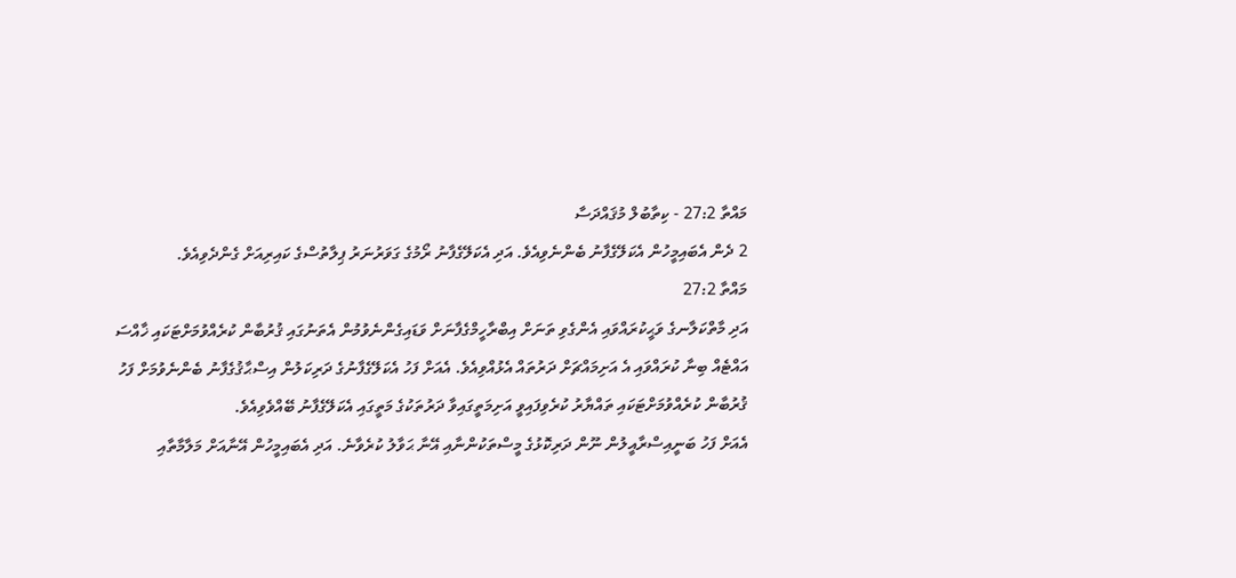މައްތާ 27:2 - ކިތާބުލް މުޤައްދަސާ
2 ދެން އެބައިމީހުން އެކަލޭގެފާނު ބެންނެވިއެވެ. އަދި އެކަލޭގެފާނު ރޯމުގެ ގަވަރުނަރު ޕިލާތުސްގެ ކައިރިއަށް ގެންދެވިއެވެ.
މައްތާ 27:2
އަދި މާތްކަލާނގެ ވަޙީކުރައްވައި އެންގެވި ތަނަށް އިބްރާހީމްގެފާނަށް ވަޑައިގެންނެވުމުން އެތަނުގައި ޤުރުބާން ކުރެއްވުމަށްޓަކައި ޚާއްސަ އައްޓެއް ބިނާ ކުރައްވައި އެ އަށިމައްޗަށް ދަރުތައް އެޅުއްވިއެވެ. އެއަށް ފަހު އެކަލޭގެފާނުގެ ދަރިކަލުން އިސްޙާޤުގެފާނު ބެންނެވުމަށް ފަހު ޤުރުބާން ކުރެއްވުމަށްޓަކައި ތައްޔާރު ކުރެވިފައިވީ އަށިމަތީގައިވާ ދަރުތަކުގެ މަތީގައި އެކަލޭގެފާނު ބޭއްވެވިއެވެ.
އެއަށް ފަހު ބަނީއިސްރާއީލުން ނޫން ދަރިކޮޅުގެ މީސްތަކުންނާއި އޭނާ ޙަވާލު ކުރެވާނެ. އަދި އެބައިމީހުން އޭނާއަށް މަލާމާތާއި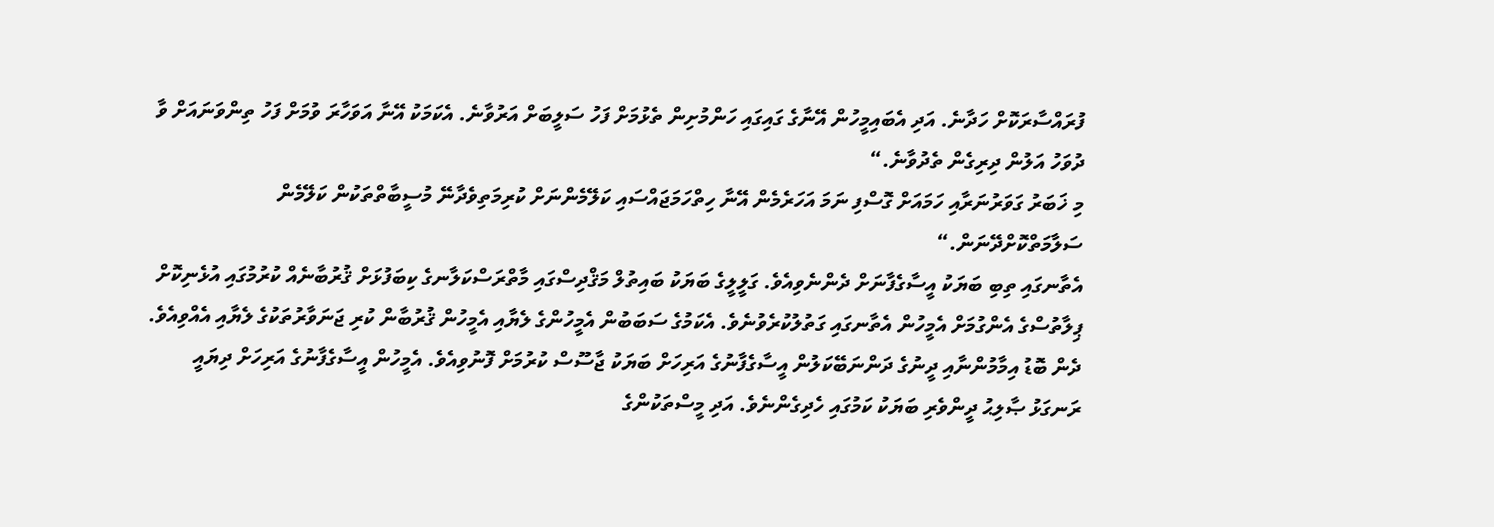ފުރައްސާރަކޮށް ހަދާނެ. އަދި އެބައިމީހުން އޭނާގެ ގައިގައި ހަންމުށިން ތެޅުމަށް ފަހު ސަލީބަށް އަރުވާނެ. އެކަމަކު އޭނާ އަވަހާރަ ވުމަށް ފަހު ތިންވަނައަށް ވާ ދުވަހު އަލުން ދިރިގެން ތެދުވާނެ.“
މި ޚަބަރު ގަވަރުނަރާއި ހަމައަށް ގޮސްފި ނަމަ އަހަރެމެން އޭނާ ހިތްހަމަޖައްސައި ކަލޭމެންނަށް ކުރިމަތިވެދާނޭ މުސީބާތްތަކުން ކަލޭމެން ސަލާމަތްކޮށްދޭނަން.“
އެތާނގައި ތިބި ބަޔަކު އީސާގެފާނަށް ދެންނެވިއެވެ. ގަލީލީގެ ބަޔަކު ބައިތުލް މަޤްދިސްގައި މާތްރަސްކަލާނގެ ކިބަފުޅަށް ޤުރުބާނެއް ކުރުމުގައި އުޅެނިކޮށް ޕިލާތުސްގެ އެންގުމަށް އެމީހުން އެތާނގައި ގަތުލުކުރެވުނެވެ. އެކަމުގެ ސަބަބުން އެމީހުންގެ ލެޔާއި އެމީހުން ޤުރުބާން ކުރި ޖަނަވާރުތަކުގެ ލެޔާއި އެއްވިއެވެ.
ދެން ބޮޑު އިމާމުންނާއި ދީނުގެ ދަންނަބޭކަލުން އީސާގެފާނުގެ އަރިހަށް ބަޔަކު ޖާސޫސް ކުރުމަށް ފޮނުވިއެވެ. އެމީހުން އީސާގެފާނުގެ އަރިހަށް ދިޔައީ ރަނގަޅު ޞާލިޙު ދީންވެރި ބަޔަކު ކަމުގައި ހެދިގެންނެވެ. އަދި މީސްތަކުންގެ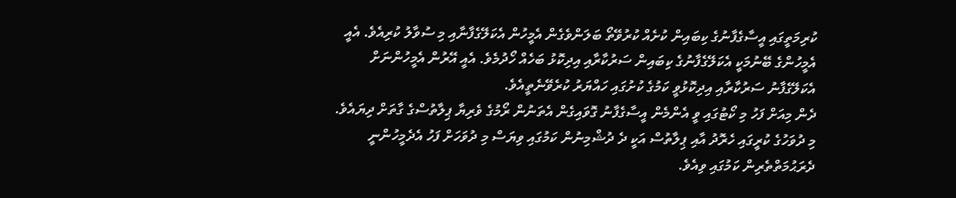ކުރިމަތީގައި އީސާގެފާނުގެ ކިބައިން ކުށެއް ކުރުވޭތޯ ބަލަންވެގެން އެމީހުން އެކަލޭގެފާނާއި މި ސުވާލު ކުރިއެވެ. އެއީ އެމީހުންގެ ބޭނުމަކީ އެކަލޭގެފާނުގެ ކިބައިން ސަރުކާރާއި އިދިކޮޅު ބަހެއް ހޯދުމެވެ. އެއީ އޭރުން އެމީހުންނަށް އެކަލޭގެފާނު ސަރުކާރާއި އިދިކޮޅުވީ ކަމުގެ ކުށުގައި ހައްޔަރު ކުރެވޭނެތީއެވެ.
ދެން މިއަށް ފަހު މި ކޯޓުގައި ވީ އެންމެން އީސާގެފާނު ގޮވައިގެން އެތަނުން ރޯމުގެ ވެރިޔާ ޕިލާތުސްގެ ގާތަށް ދިޔައެވެ.
މި ދުވަހުގެ ކުރީގައި ހެރޮދު އާއި ޕިލާތުސް އަކީ ދެ ދުޝްމިނުން ކަމުގައި ވިޔަސް މި ދުވަހަށް ފަހު އެދެމީހުންނީ ދެރަޙުމަތްތެރިން ކަމުގައި ވިއެވެ.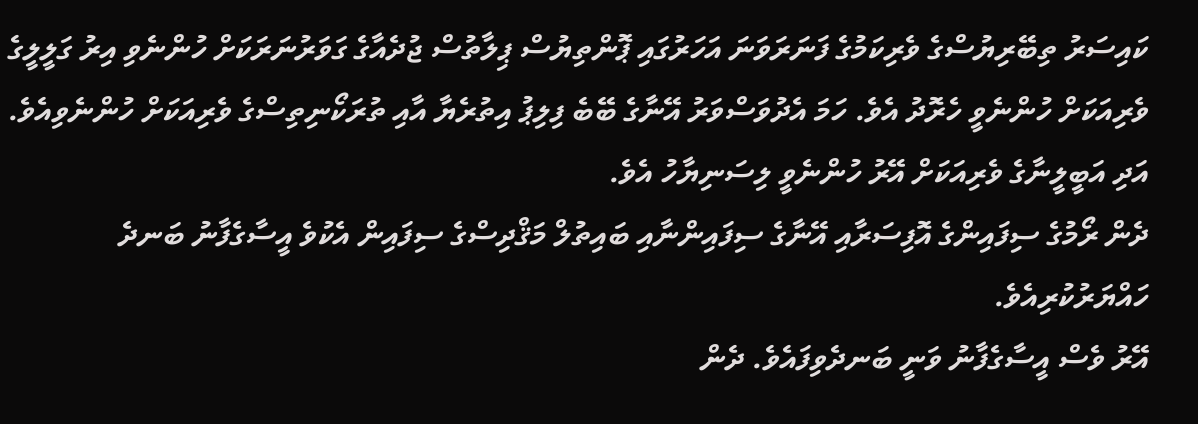ކައިސަރު ތިބޭރިޔުސްގެ ވެރިކަމުގެ ފަނަރަވަނަ އަހަރުގައި ޕޮންތިޔުސް ޕިލާތުސް ޖުދެއާގެ ގަވަރުނަރަކަށް ހުންނެވި އިރު ގަލީލީގެ ވެރިއަކަށް ހުންނެވީ ހެރޮދު އެވެ. ހަމަ އެދުވަސްވަރު އޭނާގެ ބޭބެ ފިލިޕު އިތުރެޔާ އާއި ތުރަކޯނިތިސްގެ ވެރިއަކަށް ހުންނެވިއެވެ. އަދި އަބީލީނާގެ ވެރިއަކަށް އޭރު ހުންނެވީ ލިސަނިޔާހު އެވެ.
ދެން ރޯމުގެ ސިފައިންގެ އޮފިސަރާއި އޭނާގެ ސިފައިންނާއި ބައިތުލް މަޤްދިސްގެ ސިފައިން އެކުވެ އީސާގެފާނު ބަނދެ ހައްޔަރުކުރިއެވެ.
އޭރު ވެސް އީސާގެފާނު ވަނީ ބަނދެވިފައެވެ. ދެން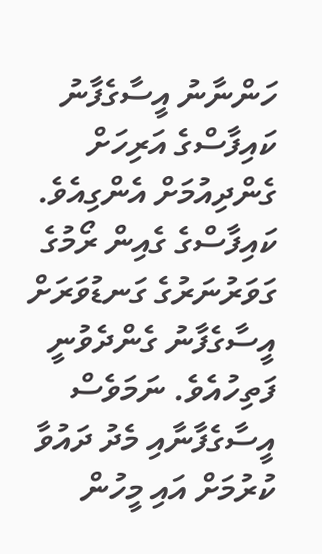ހަންނާނު އީސާގެފާނު ކައިފާސްގެ އަރިހަށް ގެންދިއުމަށް އެންގިއެވެ.
ކައިފާސްގެ ގެއިން ރޯމުގެ ގަވަރުނަރުގެ ގަނޑުވަރަށް އީސާގެފާނު ގެންދެވުނީ ފަތިހުއެވެ. ނަމަވެސް އީސާގެފާނާއި މެދު ދައުވާ ކުރުމަށް އައި މީހުން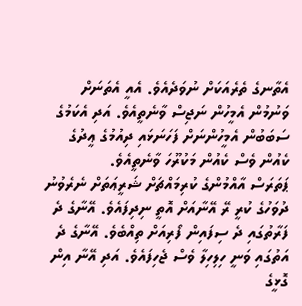އެތާނގެ ތެރެއަކަށް ނުވަދެއެވެ. އެއީ އެތަނަށް ވަނުމުން އެމީހުން ނަޖިސް ވާނެތީއެވެ. އަދި އެކަމުގެ ސަބަބުން އެމީހުންނަށް ފަހަނަޅައި ދިއުމުގެ ޢީދުގެ ކެއުން ވެސް ކެއުން މަކުރޫހަ ވާނެތީއެވެ.
ޕަތަރަސް އާއްމުންގެ ކުރިމައްޗަށް ޝަރީޢަތަށް ނެރެވުނު ދުވަހުގެ ކުރީ ރޭ އޭނާއަށް އޮތީ ނިދިފައެވެ. އޭނާގެ ދެ ފަރާތުގައި ދެ ސިފައިން ފޯރިއަށް ތިއްބެވެ. އޭނާގެ ދެ އަތުގައި ވަނީ ހިލިހިލާ ވެސް ޖެހިފައެވެ. އަދި އޭނާ އިން ގޮޅީގެ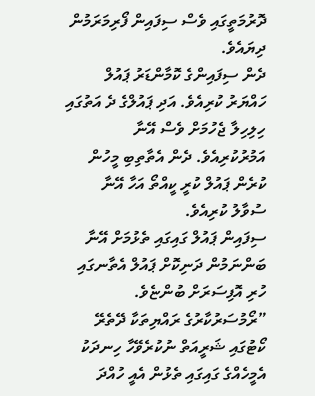ދޮރުމަތީގައި ވެސް ސިފައިން ފޯރިމަރަމުން ދިޔައެވެ.
ދެން ސިފައިންގެ ކޮމާންޑަރު ޕައުލް ހައްޔަރު ކުރިއެވެ. އަދި ޕައުލްގެ ދެ އަތުގައި ހިލިހިލާ ޖެހުމަށް ވެސް އޭނާ އަމުރުކުރިއެވެ. ދެން އެތާތިބި މީހުން ކުރެން ޕައުލް ކުރީ ކީއްތޯ އަހާ އޭނާ ސުވާލު ކުރިއެވެ.
ސިފައިން ޕައުލް ގައިގައި ތެޅުމަށް އޭނާ ބަންނަމުން ދަނިކޮށް ޕައުލް އެތާނގައި ހުރި އޮފިސަރަށް ބުންޏެވެ. ”ރޯމުސަރުކާރުގެ ރައްޔިތަކާ ދޭތެރޭ ކޯޓުގައި ޝަރީއަތް ނުކުރެވޭހާ ހިނދަކު އެމީހެއްގެ ގައިގައި ތެޅުން އެއީ ހުއްދަ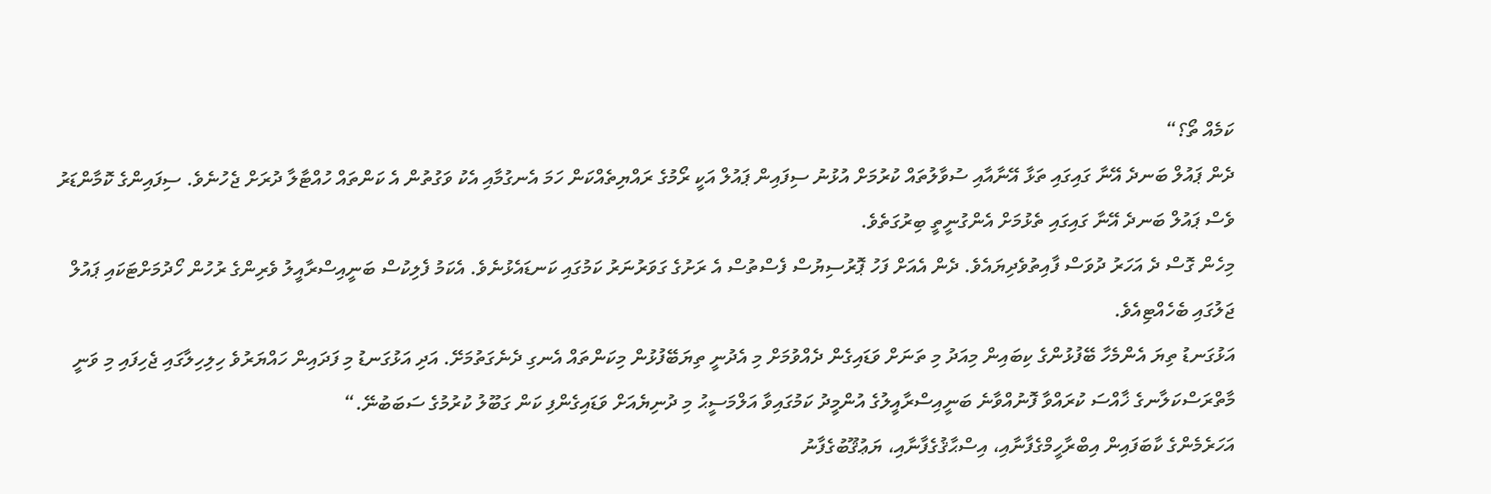ކަމެއް ތޯ؟“
ދެން ޕައުލް ބަނދެ އޭނާ ގައިގައި ތަޅާ އޭނާއާއި ސުވާލުތައް ކުރުމަށް އުޅުނު ސިފައިން ޕައުލް އަކީ ރޯމުގެ ރައްޔިތެއްކަން ހަމަ އެނގުމާއި އެކު ވަގުތުން އެ ކަންތައް ހުއްޓާލާ ދުރަށް ޖެހުނެވެ. ސިފައިންގެ ކޮމާންޑަރު ވެސް ޕައުލް ބަނދެ އޭނާ ގައިގައި ތެޅުމަށް އެންގުނީތީ ބިރުގަތެވެ.
މިހެން ގޮސް ދެ އަހަރު ދުވަސް ފާއިތުވެދިޔައެވެ. ދެން އެއަށް ފަހު ޕޮރުސިޔުސް ފެސްތުސް އެ ރަށުގެ ގަވަރުނަރު ކަމުގައި ކަނޑައެޅުނެވެ. އެކަމު ފެލިކުސް ބަނީއިސްރާއީލު ވެރިންގެ ރުހުން ހޯދުމަށްޓަކައި ޕައުލް ޖަލުގައި ބެހެއްޓިއެވެ.
އަޅުގަނޑު ތިޔަ އެންމެހާ ބޭފުޅުންގެ ކިބައިން މިއަދު މި ތަނަށް ވަޑައިގެން ދެއްވުމަށް މި އެދުނީ ތިޔަބޭފުޅުން މިކަންތައް އެނގި ދެނެގަތުމަށޭ. އަދި އަޅުގަނޑު މި ފަދައިން ހައްޔަރުވެ ހިލިހިލާގައި ޖެހިފައި މި ވަނީ މާތްރަސްކަލާނގެ ޚާއްސަ ކުރައްވާ ފޮނުއްވާނެ ބަނީއިސްރާއީލުގެ އުންމީދު ކަމުގައިވާ އަލްމަސީޙު މި ދުނިޔެއަށް ވަޑައިގެންފި ކަން ގަބޫލު ކުރުމުގެ ސަބަބުނޭ.“
އަހަރެމެންގެ ކާބަފައިން އިބްރާހީމްގެފާނާއި، އިސްޙާޤުގެފާނާއި، ޔަޢުޤޫބުގެފާނު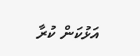އަޅުކަން ކުރާ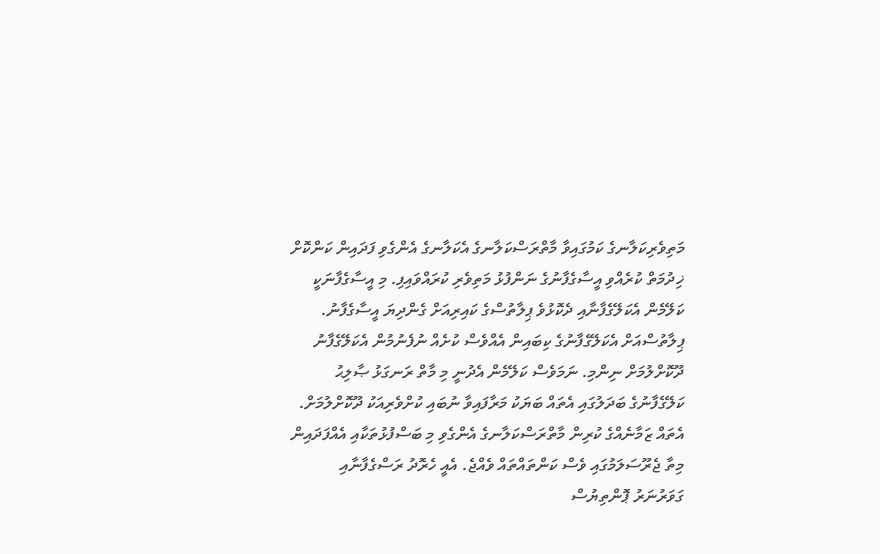މަތިވެރިކަލާނގެ ކަމުގައިވާ މާތްރަސްކަލާނގެ އެކަލާނގެ އެންގެވި ފަދައިން ކަންކޮށް ޚިދުމަތް ކުރެއްވި އީސާގެފާނުގެ ނަންފުޅު މަތިވެރި ކުރައްވައިފި. މި އީސާގެފާނަކީ ކަލޭމެން އެކަލޭގެފާނާއި ދެކޮޅުވެ ޕިލާތުސްގެ ކައިރިއަށް ގެންދިޔަ އީސާގެފާނު. ޕިލާތުސްއަށް އެކަލޭގެފާނުގެ ކިބައިން އެއްވެސް ކުށެއް ނުފެނުމުން އެކަލޭގެފާނު ދޫކޮށްލުމަށް ނިންމި. ނަމަވެސް ކަލޭމެން އެދުނީ މި މާތް ރަނގަޅު ޞާލިޙު ކަލޭގެފާނުގެ ބަދަލުގައި އެތައް ބަޔަކު މަރާފައިވާ ނުބައި ކުށްވެރިއަކު ދޫކޮށްލުމަށް.
އެތައް ޒަމާނެއްގެ ކުރިން މާތްރަސްކަލާނގެ އެންގެވި މި ބަސްފުޅުތަކާއި އެއްފަދައިން މިތާ ޖެރޫސަލަމުގައި ވެސް ކަންތައްތައް ވެއްޖެ. އެއީ ހެރޮދު ރަސްގެފާނާއި ގަވަރުނަރު ޕޮންތިޔުސް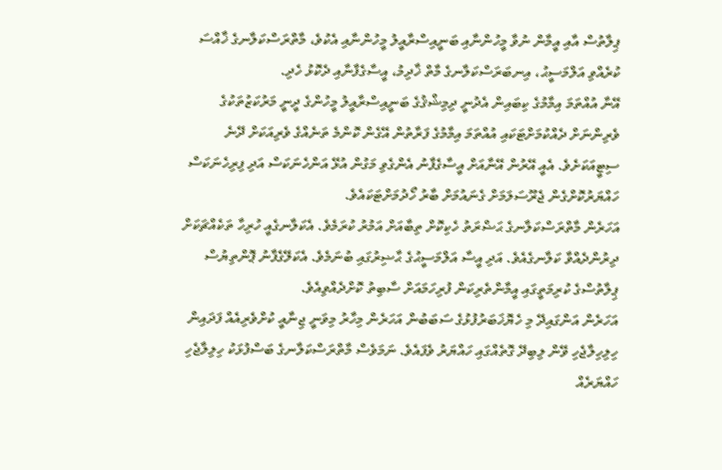ޕިލާތުސް އާއި އީމާން ނުވާ މީހުންނާއި ބަނީއިސްރާއީލު މީހުންނާއި އެކުވެ، މާތްރަސްކަލާނގެ ޚާއްސަ ކުރެއްވި އަލްމަސީޙު، އިނބަރަސްކަލާނގެ މާތް ޚާދިމު، އީސާގެފާނާއި ދެކޮޅު ހެދި.
އޭނާ އުއްތަމަ އިމާމުގެ ކިބައިން އެދުނީ ދިމިޝްޤުގެ ބަނީއިސްރާއީލު މީހުންގެ ދީނީ މަރުކަޒުތަކުގެ ވެރިންނަށް ދެއްކުމަށްޓަކައި އުއްތަމަ އިމާމުގެ ފަރާތުން އޭގެން ކޮންމެ ތަނެއްގެ ވެރިއަކަށް ދޭނެ ސިޓީއަކަށެވެ. އެއީ އޭރުން އޭނާއަށް އީސާގެފާނު އެންގެވި މަގުން އުޅޭ އަންހެނަކަސް އަދި ފިރިހެނަކަސް ހައްޔަރުކޮށްގެން ޖެރޫސަލަމަށް ގެނައުމަށް ބާރު ހޯދުމަށްޓަކައެވެ.
އަހަރެން މާތްރަސްކަލާނގެ ޙަޟްރަތު ހެކިކޮށް ތިބާއަށް އަމުރު ކުރަމެވެ. އެކަލާނގެއީ ހުރިހާ ތަކެއްޗަކަށް ދިރުންދެއްވާ ކަލާނގެއެވެ. އަދި އީސާ އަލްމަސީޙުގެ ޙާޟިރުގައި ބުނަމެވެ. އެކަލޭގެފާނު ޕޮންތިޔުސް ޕިލާތުސްގެ ކުރިމަތީގައި އީމާންތެރިކަން ފުރިހަމައަށް ސާބިތު ކޮށްދެއްވިއެވެ.
އަހަރެން އަންގައިދޭ މި ހެޔޮޚަބަރުފުޅުގެ ސަބަބުން އަހަރެން މިހާރު މިވަނީ ޖިނާއީ ކުށްވެރިއެއް ފަދައިން ހިލިހިލާޖެހި ވޭން ލިބިދޭ ގޮތެއްގައި ހައްޔަރު ވެފައެވެ. ނަމަވެސް މާތްރަސްކަލާނގެ ބަސްފުޅަކު ހިލިލާޖެހި ހައްޔަރެއް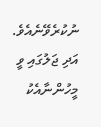ނުކުރެވޭނެއެވެ.
އަދި ޖަލުގައި ވީ މީހުންނާއެކު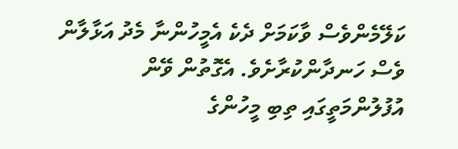ކަލޭމެންވެސް ވާކަމަށް ދެކެ އެމީހުންނާ މެދު އަޅާލާން ވެސް ހަނދާންކުރާށެވެ. އެގޮތުން ވޭން އުފުލުންމަތީގައި ތިބި މީހުންގެ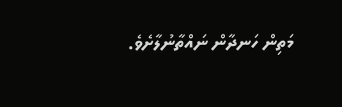މަތިން ހަނދާން ނައްތާނުލާށެވެ.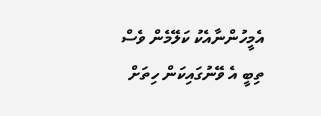އެމީހުންނާއެކު ކަލޭމެން ވެސް ތިބީ އެ ވޭނުގައިކަން ހިތަށް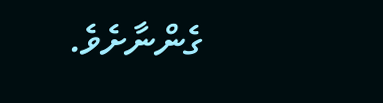ގެންނާށެވެ.